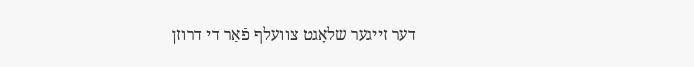דער זייגער שלאָגט צוועלף פֿאַר די דרוזן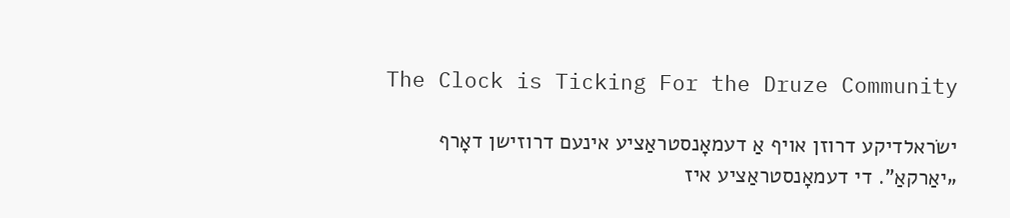The Clock is Ticking For the Druze Community

ישׂראלדיקע דרוזן אויף אַ דעמאָנסטראַציע אינעם דרוזישן דאָרף „יאַרקאַ”. די דעמאָנסטראַציע איז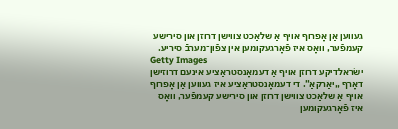געווען אַן אָפרוף אויף אַ שלאַכט צווישן דרוזן און סירישע קעמפֿער, וואָס איז פֿאָרגעקומען אין צפֿון־מערבֿ סיריע.
Getty Images
ישׂראלדיקע דרוזן אויף אַ דעמאָנסטראַציע אינעם דרוזישן דאָרף „יאַרקאַ”. די דעמאָנסטראַציע איז געווען אַן אָפרוף אויף אַ שלאַכט צווישן דרוזן און סירישע קעמפֿער, וואָס איז פֿאָרגעקומען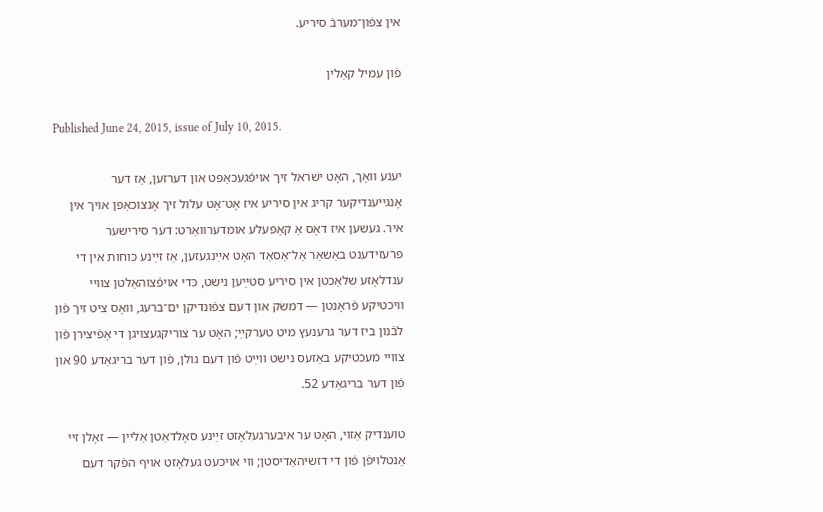אין צפֿון־מערבֿ סיריע.

פֿון עמיל קאַלין

Published June 24, 2015, issue of July 10, 2015.

יענע וואָך, האָט ישׁראל זיך אויפֿגעכאַפּט און דערזען, אַז דער אָנגייענדיקער קריג אין סיריע איז אָט־אָט עלול זיך אָנצוכאַפּן אויך אין איר. געשען איז דאָס אַ קאַפּעלע אומדערוואַרט: דער סירישער פּרעזידענט באַשאַר אַל־אַסאַד האָט אײַנגעזען, אַז זײַנע כּוחות אין די ענדלאָזע שלאַכטן אין סיריע סטײַען נישט, כּדי אויפֿצוהאַלטן צוויי וויכטיקע פֿראָנטן — דמשׂק און דעם צפֿונדיקן ים־ברעג, וואָס ציט זיך פֿון לבֿנון ביז דער גרענעץ מיט טערקײַ; האָט ער צוריקגעצויגן די אָפֿיצירן פֿון צוויי מעכטיקע באַזעס נישט ווײַט פֿון דעם גולן, פֿון דער בריגאַדע 90 און פֿון דער בריגאַדע 52.

טוענדיק אַזוי, האָט ער איבערגעלאָזט זײַנע סאָלדאַטן אַליין — זאָלן זיי אַנטלויפֿן פֿון די דזשיהאַדיסטן; ווי אויכעט געלאָזט אויף הפֿקר דעם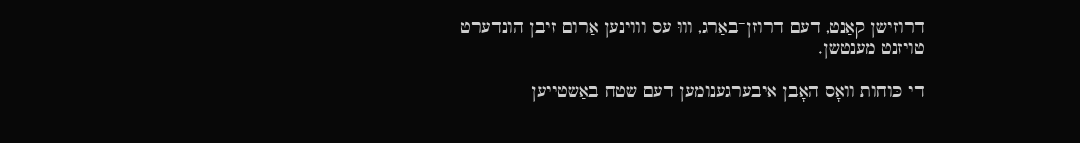דרוזישן קאַנט, דעם דרוזן־באַרג, וווּ עס וווינען אַרום זיבן הונדערט טויזנט מענטשן.

די כּוחות וואָס האָבן איבערגענומען דעם שטח באַשטייען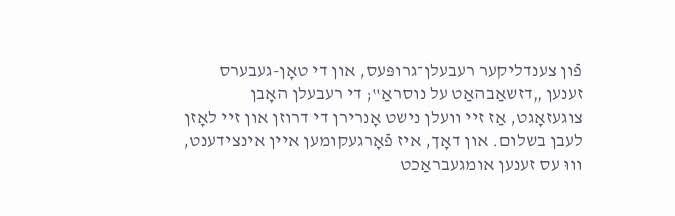פֿון צענדליקער רעבעלן־גרופּעס, און די טאָן-געבערס זענען „דזשאַבהאַט על נוסראַ‟; די רעבעלן האָבן צוגעזאָגט, אַז זיי וועלן נישט אָנרירן די דרוזן און זיי לאָזן לעבן בשלום. און דאָך, איז פֿאָרגעקומען איין אינצידענט, וווּ עס זענען אומגעבראַכט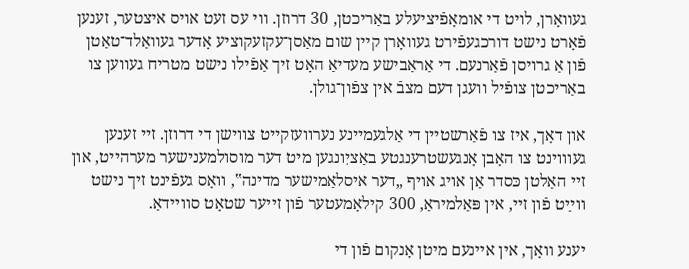געוואָרן, לויט די אומאָפֿיציעלע באַריכטן, 30 דרוזן. ווי עס זעט אויס איצטער, זענען פֿאָרט נישט דורכגעפֿירט געוואָרן קיין שום מאַסן־עקזעקוציע אָדער געוואַלד־טאַטן פֿון אַ גרויסן פֿאַרנעם. די אַראַבישע מעדיאַ האָט זיך אַפֿילו נישט מטריח געווען צו באַריכטן צופֿיל וועגן דעם מצבֿ אין צפֿון־גולן.

און דאָך, איז צו פֿאַרשטיין די אַלגעמיינע נערוועזקייט צווישן די דרוזן. זיי זענען געוווינט צו האָבן אָנגעשטרענגטע באַציִונגען מיט דער מוסולמענישער מערהייט, און זיי האַלטן כּסדר אַן אויג אויף „דער איסלאַמישער מדינה‟, וואָס געפֿינט זיך נישט ווײַט פֿון זיי, אין פּאַלמיראַ, 300 קילאָמעטער פֿון זייער שטאָט סוויידאַ.

יענע וואָך, אין איינעם מיטן אָנקום פֿון די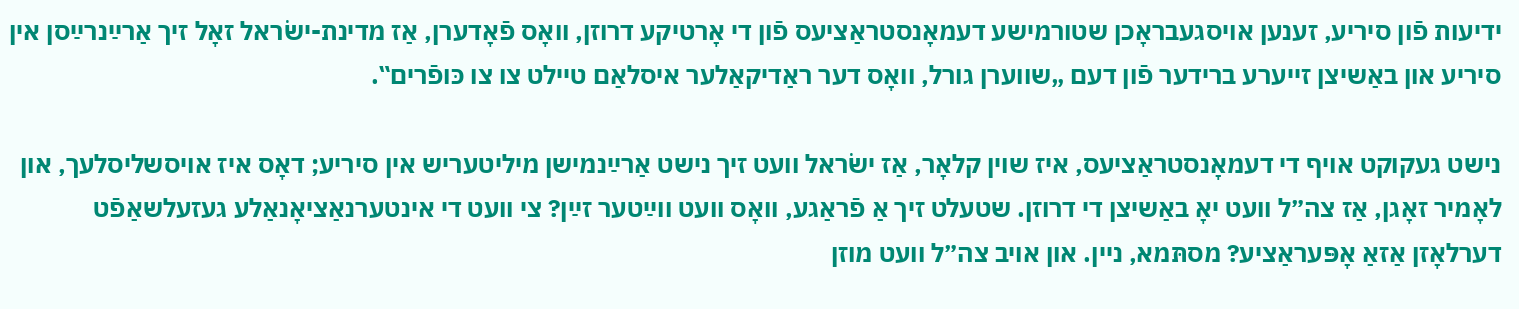ידיעות פֿון סיריע, זענען אויסגעבראָכן שטורמישע דעמאָנסטראַציעס פֿון די אָרטיקע דרוזן, וואָס פֿאָדערן, אַז מדינת-ישׂראל זאָל זיך אַרײַנרײַסן אין סיריע און באַשיצן זייערע ברידער פֿון דעם „שווערן גורל, וואָס דער ראַדיקאַלער איסלאַם טיילט צו צו כּופֿרים‟.

נישט געקוקט אויף די דעמאָנסטראַציעס, איז שוין קלאָר, אַז ישׂראל וועט זיך נישט אַרײַנמישן מיליטעריש אין סיריע; דאָס איז אויסשליסלעך, און לאָמיר זאָגן, אַז צה״ל וועט יאָ באַשיצן די דרוזן. שטעלט זיך אַ פֿראַגע, וואָס וועט ווײַטער זײַן? צי וועט די אינטערנאַציאָנאַלע געזעלשאַפֿט דערלאָזן אַזאַ אָפּעראַציע? מסתּמא, ניין. און אויב צה״ל וועט מוזן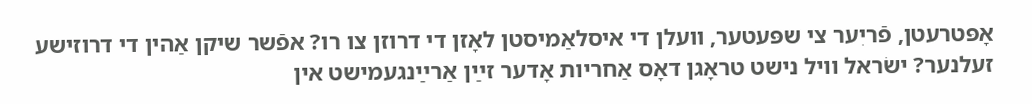אָפּטרעטן, פֿריִער צי שפּעטער, וועלן די איסלאַמיסטן לאָזן די דרוזן צו רו? אפֿשר שיקן אַהין די דרוזישע זעלנער? ישׂראל וויל נישט טראָגן דאָס אַחריות אָדער זײַן אַרײַנגעמישט אין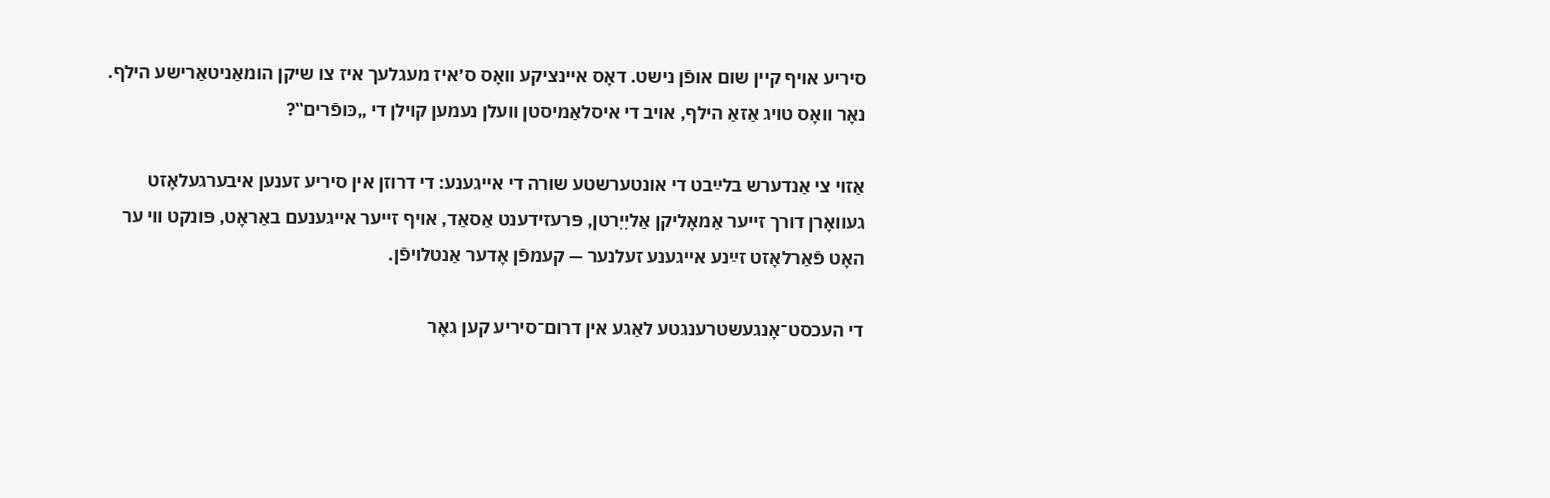סיריע אויף קיין שום אופֿן נישט. דאָס איינציקע וואָס ס׳איז מעגלעך איז צו שיקן הומאַניטאַרישע הילף. נאָר וואָס טויג אַזאַ הילף, אויב די איסלאַמיסטן וועלן נעמען קוילן די „כּופֿרים‟?

אַזוי צי אַנדערש בלײַבט די אונטערשטע שורה די אייגענע: די דרוזן אין סיריע זענען איבערגעלאָזט געוואָרן דורך זייער אַמאָליקן אַליִיִרטן, פּרעזידענט אַסאַד, אויף זייער אייגענעם באַראָט, פּונקט ווי ער האָט פֿאַרלאָזט זײַנע אייגענע זעלנער — קעמפֿן אָדער אַנטלויפֿן.

די העכסט־אָנגעשטרענגטע לאַגע אין דרום־סיריע קען גאָר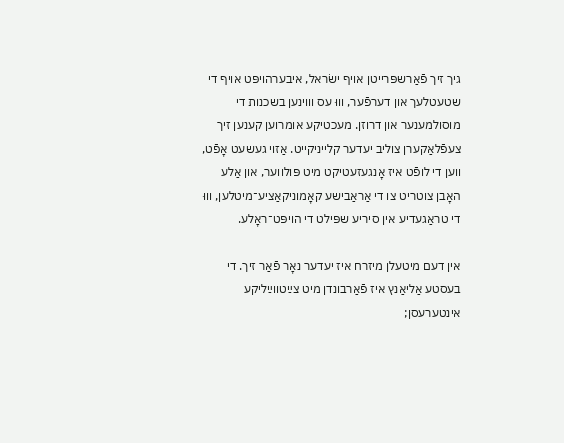גיך זיך פֿאַרשפּרייטן אויף ישׂראל, איבערהויפּט אויף די שטעטלעך און דערפֿער, וווּ עס וווינען בשכנות די מוסולמענער און דרוזן. מעכטיקע אומרוען קענען זיך צעפֿלאַקערן צוליב יעדער קלייניקייט. אַזוי געשעט אָפֿט, ווען די לופֿט איז אָנגעזעטיקט מיט פּולווער, און אַלע האָבן צוטריט צו די אַראַבישע קאָמוניקאַציע־מיטלען, וווּ די טראַגעדיע אין סיריע שפּילט די הויפּט־ראָלע.

אין דעם מיטעלן מיזרח איז יעדער נאָר פֿאַר זיך. די בעסטע אַליאַנץ איז פֿאַרבונדן מיט צײַטווײַליקע אינטערעסן;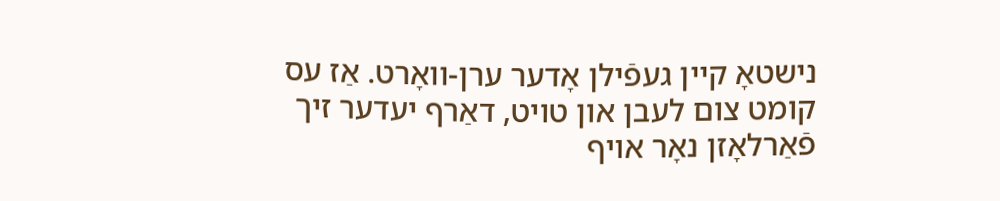נישטאָ קיין געפֿילן אָדער ערן-וואָרט. אַז עס קומט צום לעבן און טויט, דאַרף יעדער זיך פֿאַרלאָזן נאָר אויף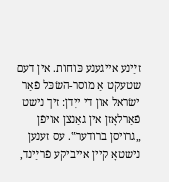זײַנע אייגענע כּוחות. אין דעם שטעקט אַ מוסר-השׂכּל פֿאַר ישׂראל און די ייִדן: זיך נישט פֿאַרלאָזן אין גאַנצן אויפֿן „גרויסן ברודער‟. עס זענען נישטאָ קיין אייביקע פֿרײַנד,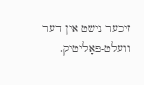זיכער נישט אין דער וועלט-פּאָליטיק.